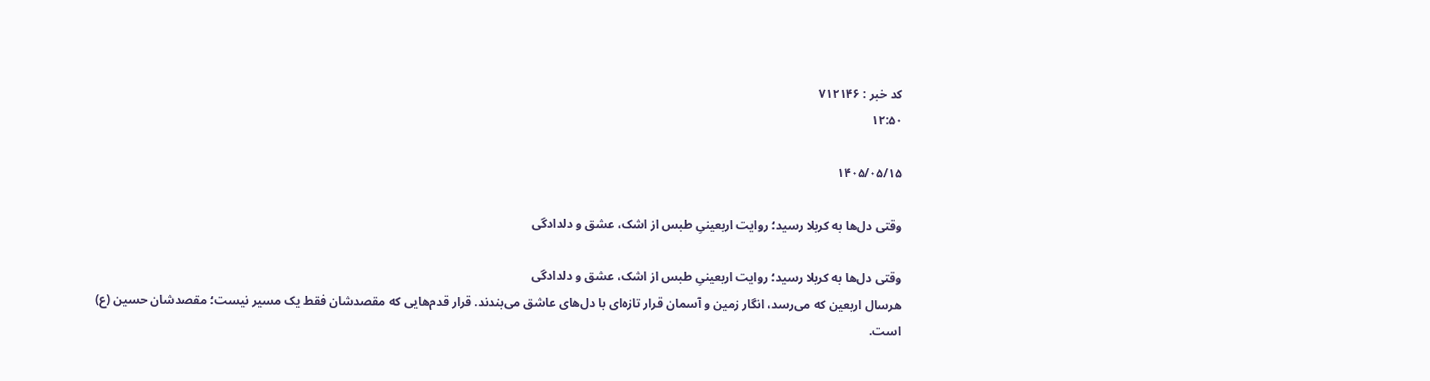کد خبر : ۷۱۲۱۴۶
۱۲:۵۰

۱۴۰۵/۰۵/۱۵

وقتی دل‌ها به کربلا رسید؛ روایت اربعینیِ طبس از اشک، عشق و دلدادگی

وقتی دل‌ها به کربلا رسید؛ روایت اربعینیِ طبس از اشک، عشق و دلدادگی
هرسال اربعین که می‌رسد، انگار زمین و آسمان قرار تازه‌ای با دل‌های عاشق می‌بندند. قرار قدم‌هایی که مقصدشان فقط یک مسیر نیست؛ مقصدشان حسین (ع) است.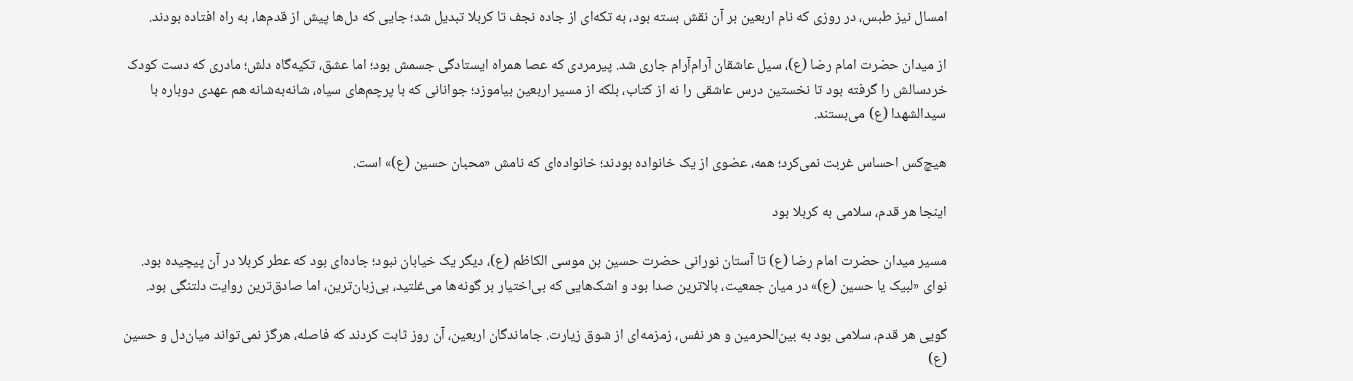امسال نیز طبس، در روزی که نام اربعین بر آن نقش بسته بود، به تکه‌ای از جاده نجف تا کربلا تبدیل شد؛ جایی که دل‌ها پیش از قدم‌ها، به راه افتاده بودند.

از میدان حضرت امام رضا (ع)، سیل عاشقان آرام‌آرام جاری شد. پیرمردی که عصا همراه ایستادگی جسمش بود؛ اما عشق، تکیه‌گاه دلش؛ مادری که دست کودک خردسالش را گرفته بود تا نخستین درس عاشقی را نه از کتاب، بلکه از مسیر اربعین بیاموزد؛ جوانانی که با پرچم‌های سیاه، شانه‌به‌شانه هم عهدی دوباره با سیدالشهدا (ع) می‌بستند.

هیچ‌کس احساس غربت نمی‌کرد؛ همه، عضوی از یک خانواده بودند؛ خانواده‌ای که نامش «محبان حسین (ع)» است.

اینجا هر قدم، سلامی به کربلا بود

مسیر میدان حضرت امام رضا (ع) تا آستان نورانی حضرت حسین بن موسی الکاظم (ع)، دیگر یک خیابان نبود؛ جاده‌ای بود که عطر کربلا در آن پیچیده بود. نوای «لبیک یا حسین (ع)» در میان جمعیت، بالاترین صدا بود و اشک‌هایی که بی‌اختیار بر گونه‌ها می‌غلتید، بی‌زبان‌ترین، اما صادق‌ترین روایت دلتنگی بود.

گویی هر قدم، سلامی بود به بین‌الحرمین و هر نفس، زمزمه‌ای از شوق زیارت. جاماندگان اربعین، آن روز ثابت کردند که فاصله، هرگز نمی‌تواند میان‌دل و حسین (ع)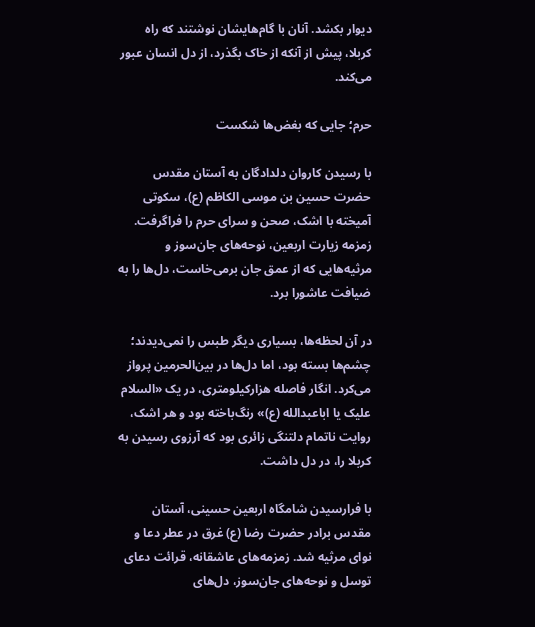دیوار بکشد. آنان با گام‌هایشان نوشتند که راه کربلا، پیش از آنکه از خاک بگذرد، از دل انسان عبور می‌کند.

حرم؛ جایی که بغض‌ها شکست

با رسیدن کاروان دلدادگان به آستان مقدس حضرت حسین بن موسی الکاظم (ع)، سکوتی آمیخته با اشک، صحن و سرای حرم را فراگرفت. زمزمه زیارت اربعین، نوحه‌های جان‌سوز و مرثیه‌هایی که از عمق جان برمی‌خاست، دل‌ها را به ضیافت عاشورا برد.

در آن لحظه‌ها، بسیاری دیگر طبس را نمی‌دیدند؛ چشم‌ها بسته بود، اما دل‌ها در بین‌الحرمین پرواز می‌کرد. انگار فاصله هزارکیلومتری، در یک «السلام علیک یا اباعبدالله (ع)» رنگ‌باخته بود و هر اشک، روایت ناتمام دلتنگی زائری بود که آرزوی رسیدن به کربلا را، در دل داشت.

با فرارسیدن شامگاه اربعین حسینی، آستان مقدس برادر حضرت رضا (ع) غرق در عطر دعا و نوای مرثیه شد. زمزمه‌های عاشقانه، قرائت دعای توسل و نوحه‌های جان‌سوز، دل‌های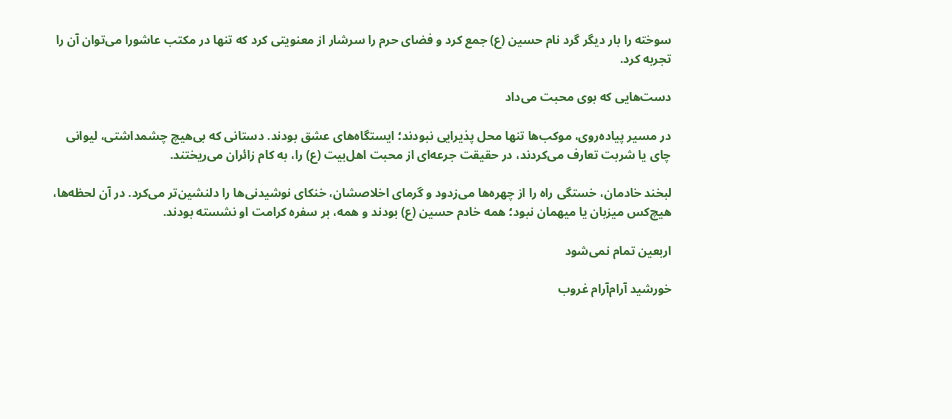سوخته را بار دیگر گرد نام حسین (ع) جمع کرد و فضای حرم را سرشار از معنویتی کرد که تنها در مکتب عاشورا می‌توان آن را تجربه کرد.

دست‌هایی که بوی محبت می‌داد

در مسیر پیاده‌روی، موکب‌ها تنها محل پذیرایی نبودند؛ ایستگاه‌های عشق بودند. دستانی که بی‌هیچ چشمداشتی، لیوانی چای یا شربت تعارف می‌کردند، در حقیقت جرعه‌ای از محبت اهل‌بیت (ع) را، به کام زائران می‌ریختند.

لبخند خادمان، خستگی راه را از چهره‌ها می‌زدود و گرمای اخلاصشان، خنکای نوشیدنی‌ها را دلنشین‌تر می‌کرد. در آن لحظه‌ها، هیچ‌کس میزبان یا میهمان نبود؛ همه خادم حسین (ع) بودند و همه، بر سفره کرامت او نشسته بودند.

اربعین تمام نمی‌شود

خورشید آرام‌آرام غروب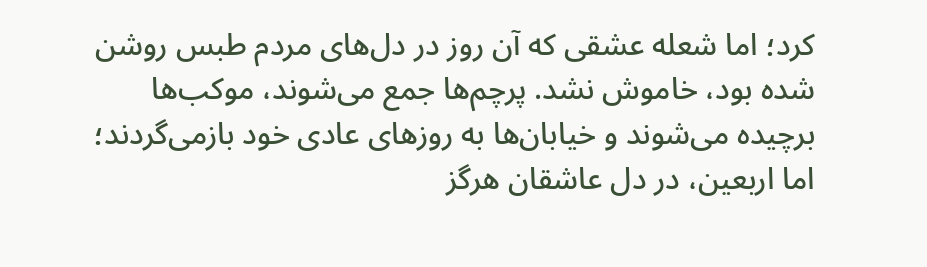کرد؛ اما شعله عشقی که آن روز در دل‌های مردم طبس روشن شده بود، خاموش نشد. پرچم‌ها جمع می‌شوند، موکب‌ها برچیده می‌شوند و خیابان‌ها به روز‌های عادی خود بازمی‌گردند؛ اما اربعین، در دل عاشقان هرگز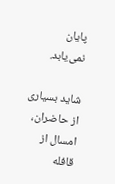پایان نمی‌یابد.

شاید بسیاری از حاضران، امسال از قافله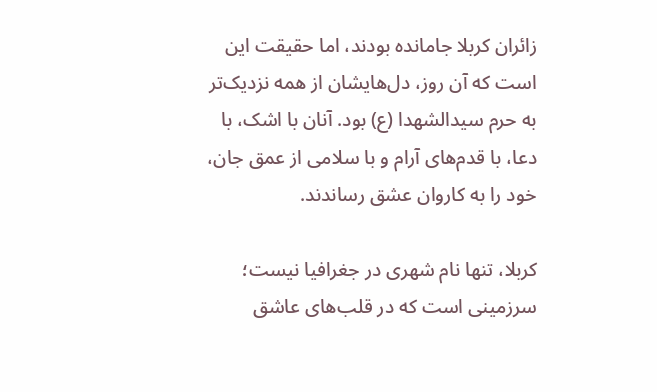زائران کربلا جامانده بودند، اما حقیقت این است که آن روز، دل‌هایشان از همه نزدیک‌تر به حرم سیدالشهدا (ع) بود. آنان با اشک، با دعا، با قدم‌های آرام و با سلامی از عمق جان، خود را به کاروان عشق رساندند.

کربلا، تنها نام شهری در جغرافیا نیست؛ سرزمینی است که در قلب‌های عاشق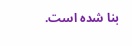بنا شده است.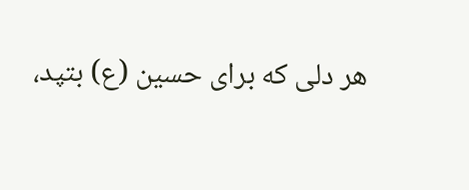هر دلی که برای حسین (ع) بتپد،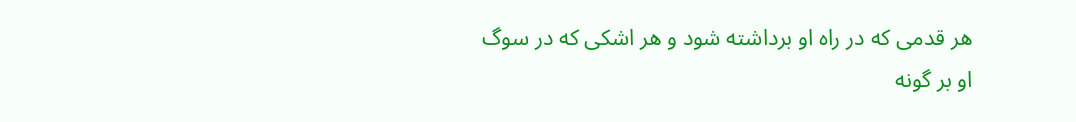هر قدمی که در راه او برداشته شود و هر اشکی که در سوگ او بر گونه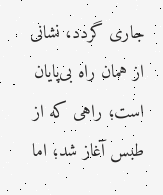جاری گردد، نشانی از همان راه بی‌پایان است؛ راهی که از طبس آغاز شد؛ اما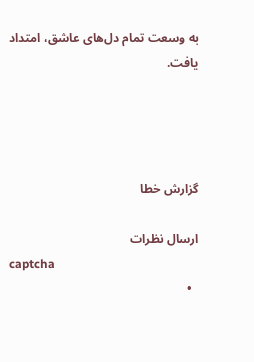به وسعت تمام دل‌های عاشق، امتداد یافت.




گزارش خطا

ارسال نظرات
captcha
  •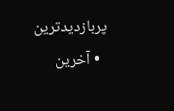پربازدیدترین
  • آخرین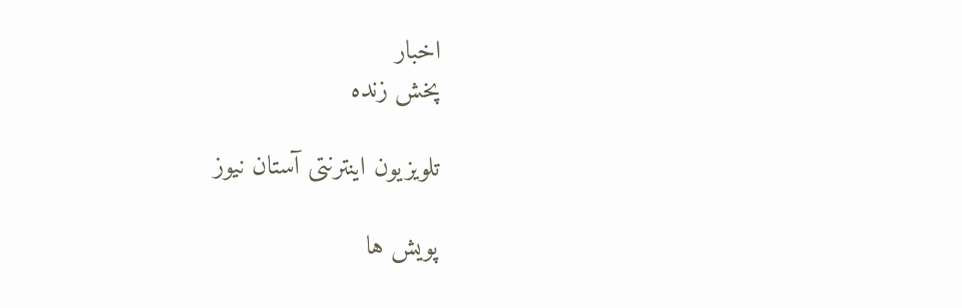اخبار
پخش زنده

تلویزیون اینترنتی آستان نیوز

پویش ها